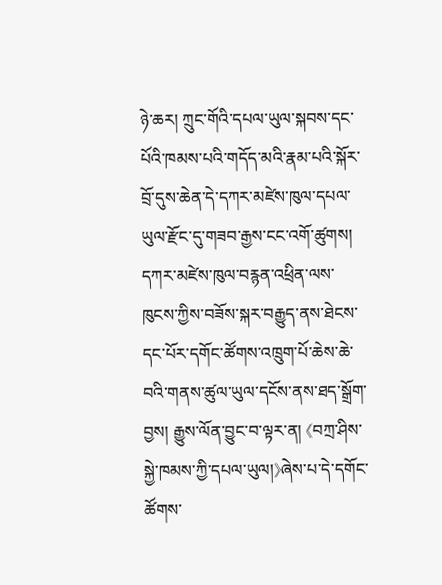ཉེ་ཆར། ཀྲུང་གོའི་དཔལ་ཡུལ་སྐབས་དང་པོའི་ཁམས་པའི་གདོད་མའི་རྣམ་པའི་སྐོར་བྲོ་དུས་ཆེན་དེ་དཀར་མཛེས་ཁུལ་དཔལ་ཡུལ་རྫོང་དུ་གཟབ་རྒྱས་ངང་འགོ་ཚུགས། དཀར་མཛེས་ཁུལ་བརྙན་འཕྲིན་ལས་ཁུངས་ཀྱིས་བཟོས་སྐར་བརྒྱུད་ནས་ཐེངས་དང་པོར་དགོང་ཚོགས་འཁྲུག་པོ་ཆེས་ཆེ་བའི་གནས་ཚུལ་ཡུལ་དངོས་ནས་ཐད་སྒྲོག་བྱས། རྒྱུས་ལོན་བྱུང་བ་ལྟར་ན། 《བཀྲ་ཤིས་སྐྱེ་ཁམས་ཀྱི་དཔལ་ཡུལ།》ཞེས་པ་དེ་དགོང་ཚོགས་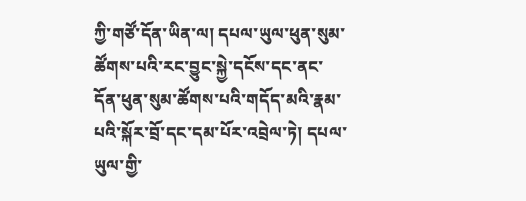ཀྱི་གཙོ་དོན་ཡིན་ལ། དཔལ་ཡུལ་ཕུན་སུམ་ཚོགས་པའི་རང་བྱུང་སྐྱེ་དངོས་དང་ནང་དོན་ཕུན་སུམ་ཚོགས་པའི་གདོད་མའི་རྣམ་པའི་སྐོར་བྲོ་དང་དམ་པོར་འབྲེལ་ཏེ། དཔལ་ཡུལ་གྱི་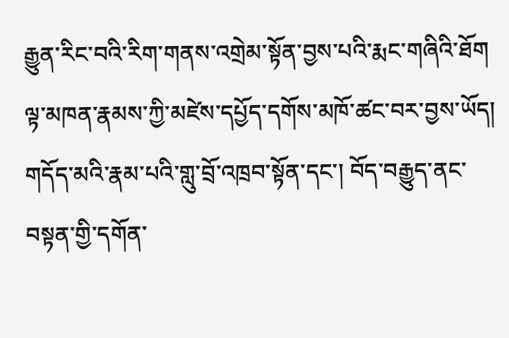རྒྱུན་རིང་བའི་རིག་གནས་འགྲེམ་སྟོན་བྱས་པའི་རྨང་གཞིའི་ཐོག ལྟ་མཁན་རྣམས་ཀྱི་མཛེས་དཔྱོད་དགོས་མཁོ་ཚང་བར་བྱས་ཡོད། གདོད་མའི་རྣམ་པའི་གླུ་བྲོ་འཁྲབ་སྟོན་དང་། བོད་བརྒྱུད་ནང་བསྟན་གྱི་དགོན་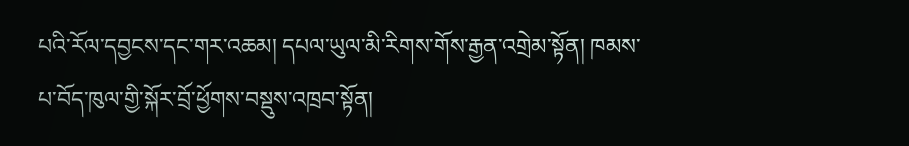པའི་རོལ་དབྱངས་དང་གར་འཆམ། དཔལ་ཡུལ་མི་རིགས་གོས་རྒྱན་འགྲེམ་སྟོན། ཁམས་པ་བོད་ཁུལ་གྱི་སྐོར་བྲོ་ཕྱོགས་བསྡུས་འཁྲབ་སྟོན།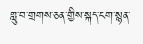གླུ་བ་གྲགས་ཅན་གྱིས་སྐད་ངག་སྙན་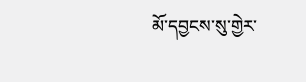མོ་དབྱངས་སུ་གྱེར་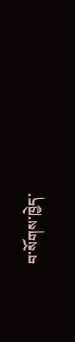བ་སོགས་ཁྱེད་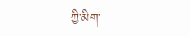ཀྱི་མིག་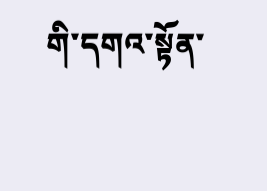གི་དགའ་སྟོན་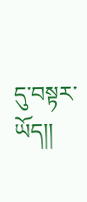དུ་བསྟར་ཡོད།།